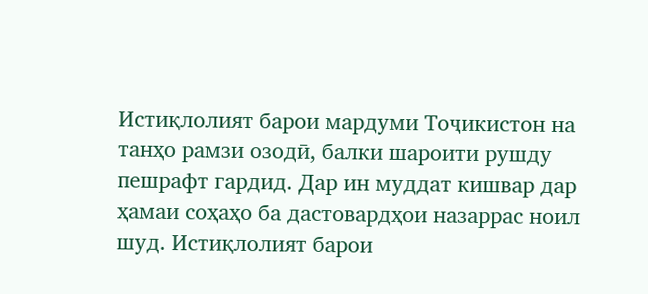Истиқлолият барои мардуми Тоҷикистон на танҳо рамзи озодӣ, балки шароити рушду пешрафт гардид. Дар ин муддат кишвар дар ҳамаи соҳаҳо ба дастовардҳои назаррас ноил шуд. Истиқлолият барои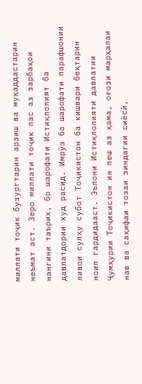миллати тоҷик бузургтарин арзиш ва муқаддастарин неъмат аст. Зеро миллати тоҷик пас аз зарбаҳои нангини таърих, бо шарофати Истиқлолият ба давлатдории худ расид. Имрӯз бо шарофати парафшонии ливои сулҳу субот Тоҷикистон ба кишвари беҳтарин ноил гардидааст. Эълони Истиқлолияти давлатии Ҷумҳурии Тоҷикистон ин пеш аз ҳама, оғози марҳалаи нав ва саҳифаи тозаи зиндагии сиёсӣ,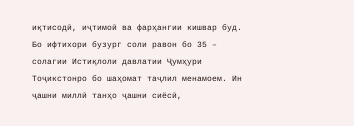иқтисодӣ, иҷтимоӣ ва фарҳангии кишвар буд.
Бо ифтихори бузург соли равон бо 35 – солагии Истиқлоли давлатии Ҷумҳури Тоҷикстонро бо шаҳомат таҷлил менамоем. Ин ҷашни миллӣ танҳо ҷашни сиёсӣ,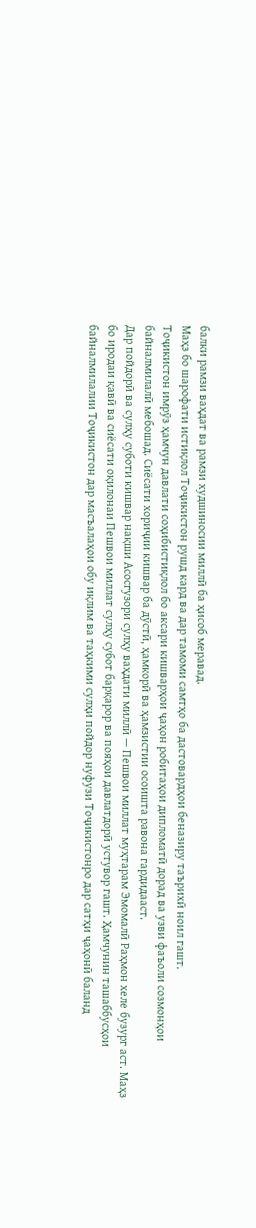балки рамзи ваҳдат ва рамзи худшиносии миллӣ ба ҳисоб меравад.
Маҳз бо шарофати истиқлол Тоҷикистон рушд кард ва дар тамоми самтҳо ба дастовардҳои беназиру таърихӣ ноил гашт.
Тоҷикистон имрӯз ҳамчун давлати соҳибистиқлол бо аксари кишварҳои ҷаҳон робитаҳои дипломатӣ дорад ва узви фаъоли созмонҳои байналмилалӣ мебошад. Сиёсати хориҷии кишвар ба дӯстӣ, ҳамкорӣ ва ҳамзистии осоишта равона гардидааст.
Дар пойдорӣ ва сулҳу суботи кишвар нақши Асосгузори сулҳу ваҳдати миллӣ — Пешвои миллат муҳтарам Эмомалӣ Раҳмон хеле бузург аст. Маҳз бо иродаи қавӣ ва сиёсати оқилонаи Пешвои миллат сулҳу субот барқарор ва пояҳои давлатдорӣ устувор гашт. Ҳамчунин ташаббусҳои байналмилалии Тоҷикистон дар масъалаҳои обу иқлим ва таҳкими сулҳи пойдор нуфузи Тоҷикистонро дар сатҳи ҷаҳонӣ баланд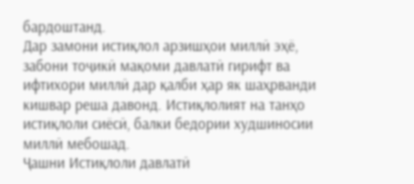бардоштанд.
Дар замони истиқлол арзишҳои миллӣ эҳё, забони тоҷикӣ мақоми давлатӣ гирифт ва ифтихори миллӣ дар қалби ҳар як шаҳрванди кишвар реша давонд. Истиқлолият на танҳо истиқлоли сиёсӣ, балки бедории худшиносии миллӣ мебошад.
Ҷашни Истиқлоли давлатӣ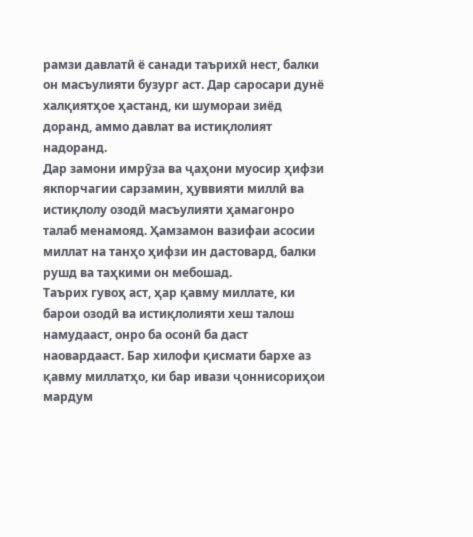рамзи давлатӣ ё санади таърихӣ нест, балки он масъулияти бузург аст. Дар саросари дунё халқиятҳое ҳастанд, ки шумораи зиёд доранд, аммо давлат ва истиқлолият надоранд.
Дар замони имрӯза ва ҷаҳони муосир ҳифзи якпорчагии сарзамин, ҳуввияти миллӣ ва истиқлолу озодӣ масъулияти ҳамагонро талаб менамояд. Ҳамзамон вазифаи асосии миллат на танҳо ҳифзи ин дастовард, балки рушд ва таҳкими он мебошад.
Таърих гувоҳ аст, ҳар қавму миллате, ки барои озодӣ ва истиқлолияти хеш талош намудааст, онро ба осонӣ ба даст наовардааст. Бар хилофи қисмати бархе аз қавму миллатҳо, ки бар ивази ҷоннисориҳои мардум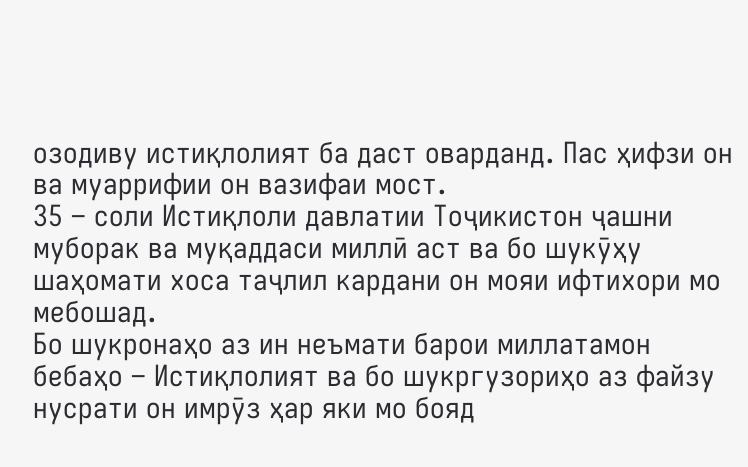озодиву истиқлолият ба даст оварданд. Пас ҳифзи он ва муаррифии он вазифаи мост.
35 – соли Истиқлоли давлатии Тоҷикистон ҷашни муборак ва муқаддаси миллӣ аст ва бо шукӯҳу шаҳомати хоса таҷлил кардани он мояи ифтихори мо мебошад.
Бо шукронаҳо аз ин неъмати барои миллатамон бебаҳо – Истиқлолият ва бо шукргузориҳо аз файзу нусрати он имрӯз ҳар яки мо бояд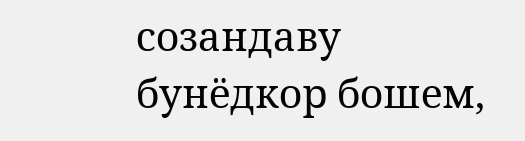созандаву бунёдкор бошем,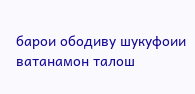барои ободиву шукуфоии ватанамон талош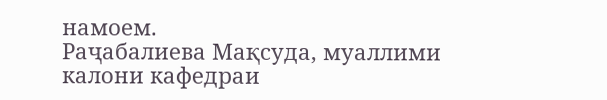намоем.
Раҷабалиева Мақсуда, муаллими калони кафедраи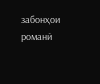забонҳои романӣ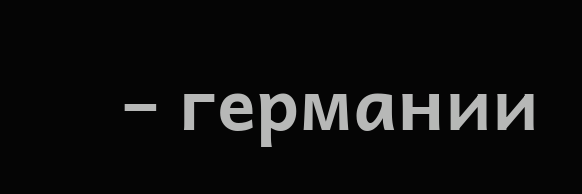– германии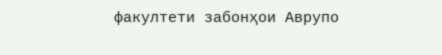факултети забонҳои Аврупо